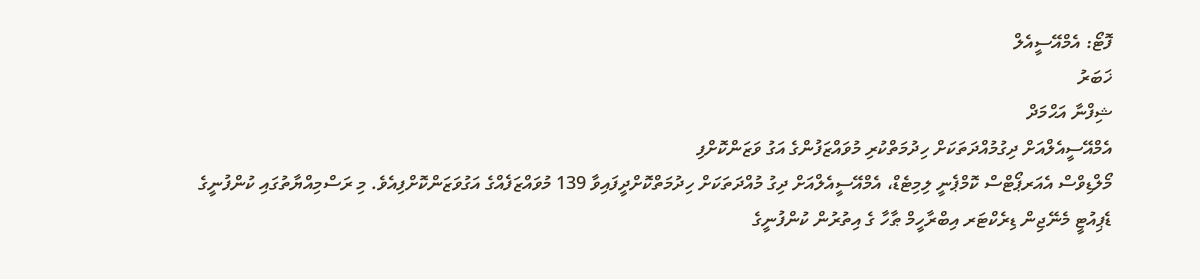ފޮޓޯ: އެމްއޭސީއެލް
ޚަބަރު
ޝިފްނާ އަޙްމަދް
އެމްއޭސީއެލްއަށް ދިގުމުއްދަތަކަށް ހިދުމަތްކުރި މުވައްޒަފުންގެ އަގު ވަޒަންކޮށްފި
މޯލްޑިވްސް އެއަރޕޯޓްސް ކޮމްޕެނީ ލިމިޓެޑް، އެމްއޭސީއެލްއަށް ދިގު މުއްދަތަކަށް ހިދުމަތްކޮށްދީފައިވާ 139 މުވައްޒަފެއްގެ އަގުވަޒަންކޮށްފިއެވެ. މި ރަސްމިއްޔާތުގައި ކުންފުނީގެ ޑެޕިއުޓީ މެނޭޖިން ޑިރެކްޓަރ އިބްރާހީމް ޠާހާ ގެ އިތުރުން ކުންފުނީގެ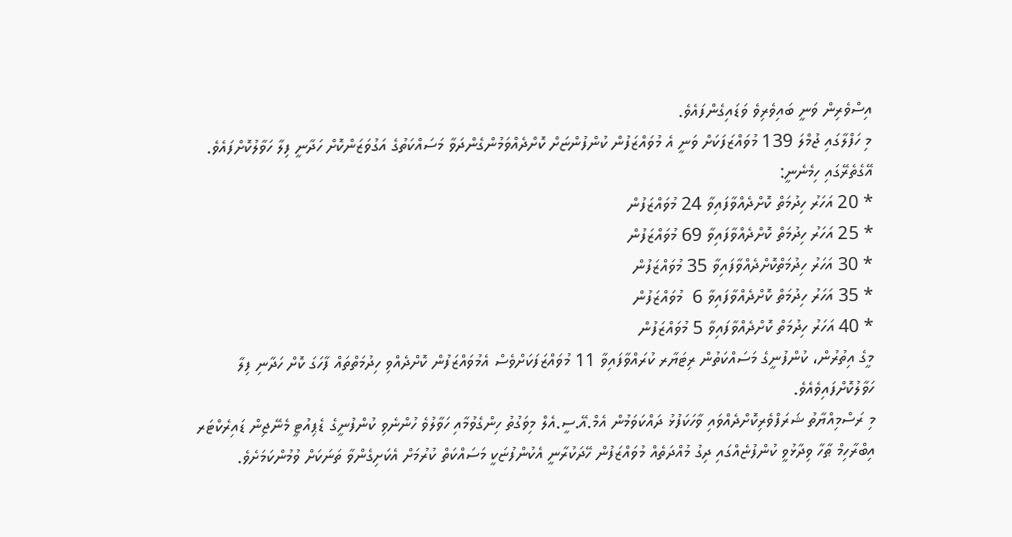އިސްވެރިން ވަނީ ބައިވެރިވެ ވަޑައިގެންފައެވެ.
މި ހަފްލާގައި ޖުމްލަ 139 މުވައްޒަފަކަށް ވަނީ އެ މުވައްޒަފުން ކުންފުންޏަށް ކޮށްދެއްވަމުންގެންދަވާ މަސައްކަތުގެ އަގުވަޒަންކޮށް ހަދާނީ ފިލާ ހަވާލުކޮށްފައެވެ. އޭގެތެރޭގައި ހިމެނެނީ:
* 20 އަހަރު ހިދުމަތް ކޮށްދެއްވާފައިވާ 24 މުވައްޒަފުން
* 25 އަހަރު ހިދުމަތް ކޮށްދެއްވާފައިވާ 69 މުވައްޒަފުން
* 30 އަހަރު ހިދުމަތްކޮށްދެއްވާފައިވާ 35 މުވައްޒަފުން
* 35 އަހަރު ހިދުމަތް ކޮށްދެއްވާފައިވާ 6  މުވައްޒަފުން
* 40 އަހަރު ހިދުމަތް ކޮށްދެއްވާފައިވާ 5 މުވައްޒަފުން
މީގެ އިތުރުން، ކުންފުނީގެ މަސައްކަތުން ރިޓަޔާރ ކުރައްވާފައިވާ 11 މުވައްޒަފަކަށްވެސް އެމުވައްޒަފުން ކޮށްދެއްވި ހިދުމަތްތައް ފާހަގަ ކޮށް ހަދާނި ފިލާ ހަވާލުކޮށްފައިވެއެވެ.
މި ރަސްމިއްޔާތު ޝަރަފްވެރިކޮށްދެއްވައި ވާހަކަފުޅު ދައްކަވަމުން އެމް.އޭ.ސީ.އެލް މިވަގުތު ހިންގެވުމާއި ހަވާލުވެ ހުންނެވި ކުންފުނީގެ ޑެޕިއުޓީ މެނޭޖިން ޑައިރެކްޓަރ އިބްރާހިމް ޠާހާ ވިދާޅުވީ ކުންފުޏެއްގައި ދިގު މުއްދަތެއް މުވައްޒަފުން ހޭދަކުރާނީ އެކުންފުޏަކީ މަސައްކަތް ކުރުމަށް އެކަށިގެންވާ ތަނަކަށް ވުމުންކަމަށެވެ.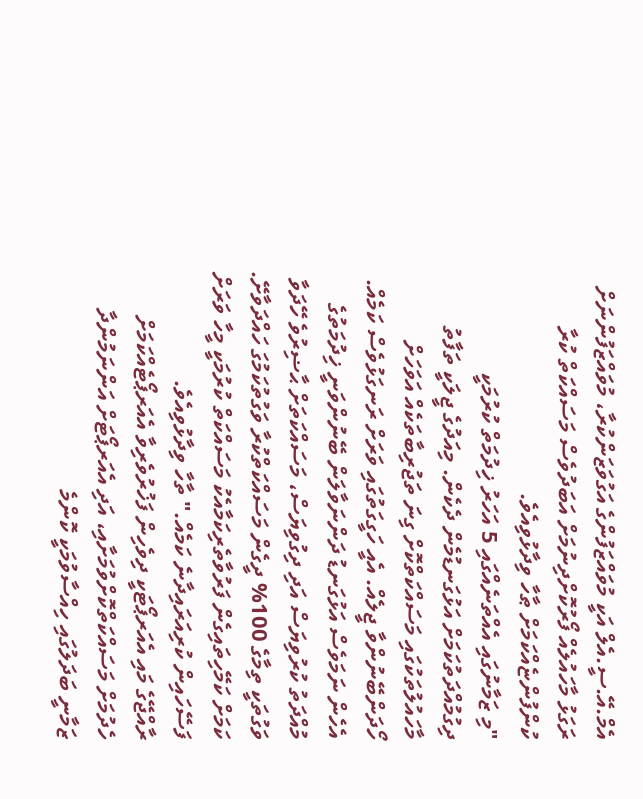އެމް.އޭ.ސީ.އެލް އަކީ މުވައްޒަފުންގެ އަގުވަޒަންކުރާ، މުވައްޒަފުންނަށް ރަގަޅު މާހައުލެއް ފޯރުކޮށްދިނުމަށް އަބަދުވެސް މަސައްކަތް ކުރާ ކުންފުންޏެއްކަމަށް ޠާހާ ވިދާޅުވިއެވެ.
"މި ޒަމާނުގައި އެއްތަނެއްގައި 5 އަހަރު ޚިދުމަތް ކުރުމަކީ ދިގުމުއްދަތުކަމަށް އަޅުގަނޑުމެން ދެކެން. މިއަދުގެ ޖީލަކީ ތަފާތު މާހައުލުތަކުގައި މަސައްކަތްކޮށް ގިނަ ތަޖުރިބާތަކެއް އަވަހަށް ހޯދަންބޭނުންވާ ޖީލެއް. އެއީ ހަގީގަތުގައި ވަރަށް ރަނގަޅުވެސް ކަމެއް. އެހެން ނަމަވެސް އަޅުގަނޑު ދަންނަވާލަން ބޭނުންވަނީ ޚިދުމަތުގެ މުއްދަތު ކުރުވިޔަސް އަދި ދިގުވިޔަސް، މަސައްކަތަށް ޙާޟިރުވެ ހޭދަވާ ވަގުތަކީ ތިމާގެ 100% ދީގެން މަސައްކަތްކުރާ ވަގުތުކަމުގަ ހައްދަވާށޭ. ކަމަށް ކަމޭހިތައިގެން ފަރުވާތެރިކަމާއެކު މަސައްކަތް ކުރުމަކީ މީހާ ވަރަށް ފަސޭހައިން ކުރިއަރައިދާނެ ކަމެއް." ތާހާ ވިދާޅުވިއެވެ.
ރާއްޖޭގެ މައި އެއަރޕޯޓަކީ ދިވެހިން ފަޚުރުވެރިވާ އެއަރޕޯޓެއްކަމަށް ހެދުމަށް މަސައްކަތްކޮށްވުމަށާއި، އަދި އެއަރޕޯޓަށް އަންނަމުންދާ ޒަމާނީ ބަދަލުގައި ހިއްސާވުމަކީ ކޮންމެ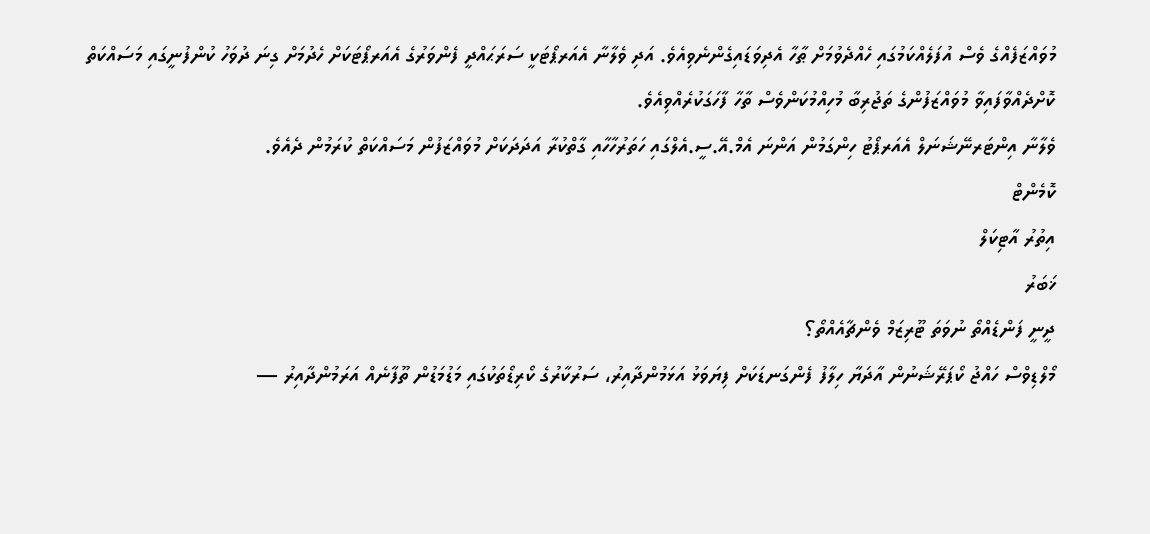މުވައްޒަފެއްގެ ވެސް އުފަލެއްކަމުގައި ހެއްދެވުމަށް ޠާހާ އެދިވަޑައިގެންނެވިއެވެ. އަދި ވެލާނާ އެއަރޕޯޓަކީ ސަރަޙައްދީ ފެންވަރުގެ އެއަރޕޯޓަކަށް ހެދުމަށް ގިނަ ދުވަހު ކުންފުނީގައި މަސައްކަތް ކޮށްދެއްވާފައިވާ މުވައްޒަފުންގެ ތަޖުރިބާ މުހިއްމުކަންވެސް ތާހާ ފާހަގަކުރެއްވިއެވެ.
ވެލާނާ އިންޓަރނޭޝަނަލް އެއަރޕޯޓު ހިންގަމުން އަންނަ އެމް.އޭ.ސީ.އެލްގައި ހަތަރުހާހާއި ގާތްކުރާ އަދަދަކަށް މުވައްޒަފުން މަސައްކަތް ކުރަމުން ދެއެވެ.
ކޮމެންޓް
އިތުރު އާޓިކަލް
ޚަބަރު
ދީނީ ފަންޑެއްތޯ ނުވަތަ ޓޫރިޒަމް ވެންޗާއެއްތޯ؟
މޯލްޑިވްސް ހައްޖު ކޯޕަރޭޝަނުން އާދަޔާ ހިލާފު ފެންގަނޑަކަށް ފިޔަވަޅު އަޅަމުންދާއިރު، ސަރުކާރުގެ ކޯރިޑޯތަކުގައި މަޑުމަޑުން ތޫފާނެއް އަރަމުންދާއިރު —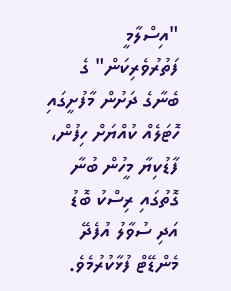"އިސްލާމީ ފަތުރުވެރިކަން" ގެ ބެނާގެ ދަށުން މާފުށީގައި ހޮޓަލެއް ކުއްޔަށް ހިފުން، ފާޑުކިޔާ މީހުން ބުނާ ގޮތުގައި ރިސްކު ބޮޑު އަދި ސުވާލު އުފެދޭ މެންޑޭޓް ފުޅާކުރުމެވެ.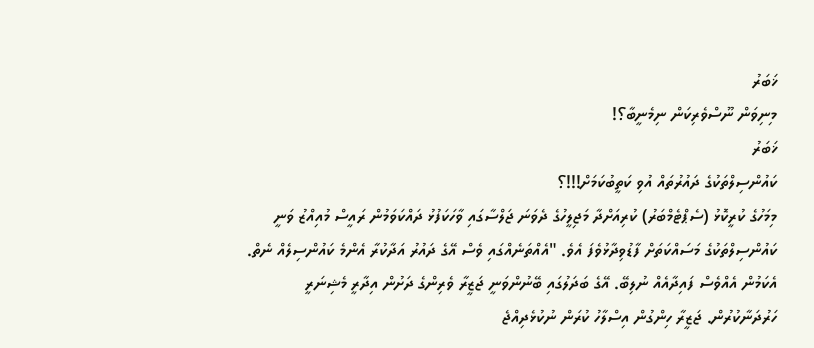ޚަބަރު
މިނިވަން ނޫސްވެރިކަން ނިމެނީބާ؟!
ޚަބަރު
ކައުންސިލްތަކުގެ ދައުރުތައް އުވި ކަތީބުކަމަށް!!!؟
މިމަހުގެ ކުރީކޮޅު (ސެޕްޓެމްބަރު) ކުރިއަށްދާ މަޖިލީހުގެ ދެވަނަ ޖަލްސާގައި ވާހަކަފުޅު ދައްކަވަމުން ރައީސް މުއިއްޒު ވަނީ ކައުންސިލްތަކުގެ މަސައްކަތަށް ފާޑުވިދާޅުވެފަ އެވެ. "އެއްތަނެއްގައި ވެސް އޭގެ ދައުރު އަދާކުރާ އެންމެ ކައުންސިލެއް ނެތް. އެކަމުން އެއްވެސް ފައިދާއެއް ނުލިބޭ. އޭގެ ބަދަލުގައި ބޭނުންވަނީ ޖަޒީރާ ވެރިންގެ ދަށުން އިދާރީ މެޝިނަރީ ހަރުދަނާކުރުން. ޖަޒީރާ ހިންގުން އިސްލާހު ކުރަން ނުކުޅެދިއްޖެ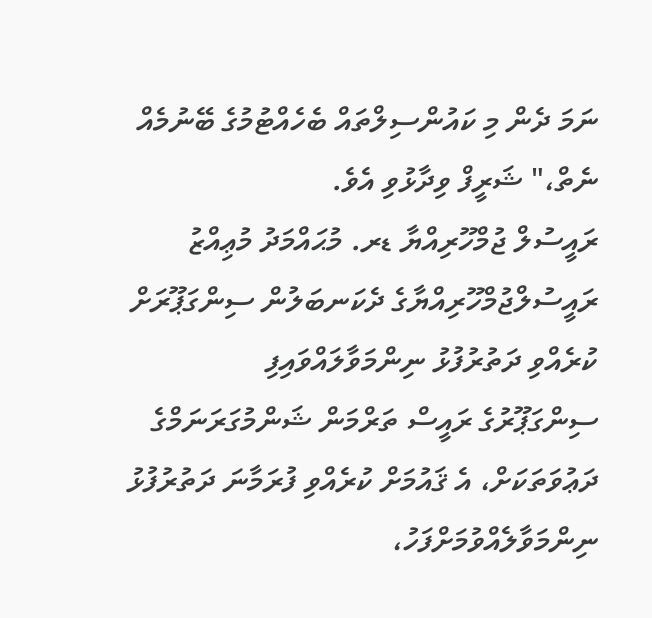ނަމަ ދެން މި ކައުންސިލްތައް ބެހެއްޓުމުގެ ބޭނުމެއް ނެތް،" ޝަރީފް ވިދާޅުވި އެވެ.
ރައީސުލް ޖުމްހޫރިއްޔާ ޑރ. މުޙައްމަދު މުޢިއްޒު
ރައީސުލްޖުމްހޫރިއްޔާގެ ދެކަނބަލުން ސިންގަޕޫރަށް ކުރެއްވި ދަތުރުފުޅު ނިންމަވާލައްވައިފި
ސިންގަޕޫރުގެ ރައީސް ތަރްމަން ޝަންމުގަރަނަމްގެ ދަޢުވަތަކަށް، އެ ޤައުމަށް ކުރެއްވި ފުރަމާނަ ދަތުރުފުޅު ނިންމަވާލެއްވުމަށްފަހު،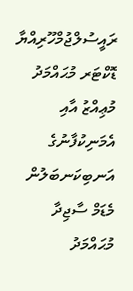ރައީސުލްޖުމްހޫރިއްޔާ ޑޮކްޓަރ މުޙައްމަދު މުޢިއްޒު އާއި އެމަނިކުފާނުގެ އަނބިކަނބަލުން މެޑަމް ސާޖިދާ މުޙައްމަދު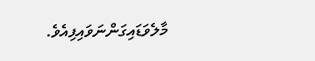މާލެވަޑައިގަންނަވައިފިއެވެ.